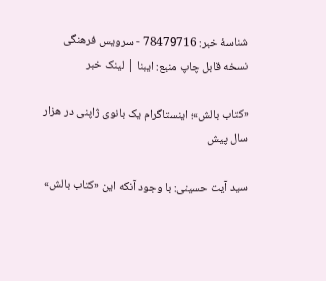شناسهٔ خبر: 78479716 - سرویس فرهنگی
نسخه قابل چاپ منبع: ایبنا | لینک خبر

«کتاب بالش»؛ اینستاگرام یک بانوی ژاپنی در هزار سال پیش

سید آیت حسینی: با وجود آنکه این «کتاب بالش»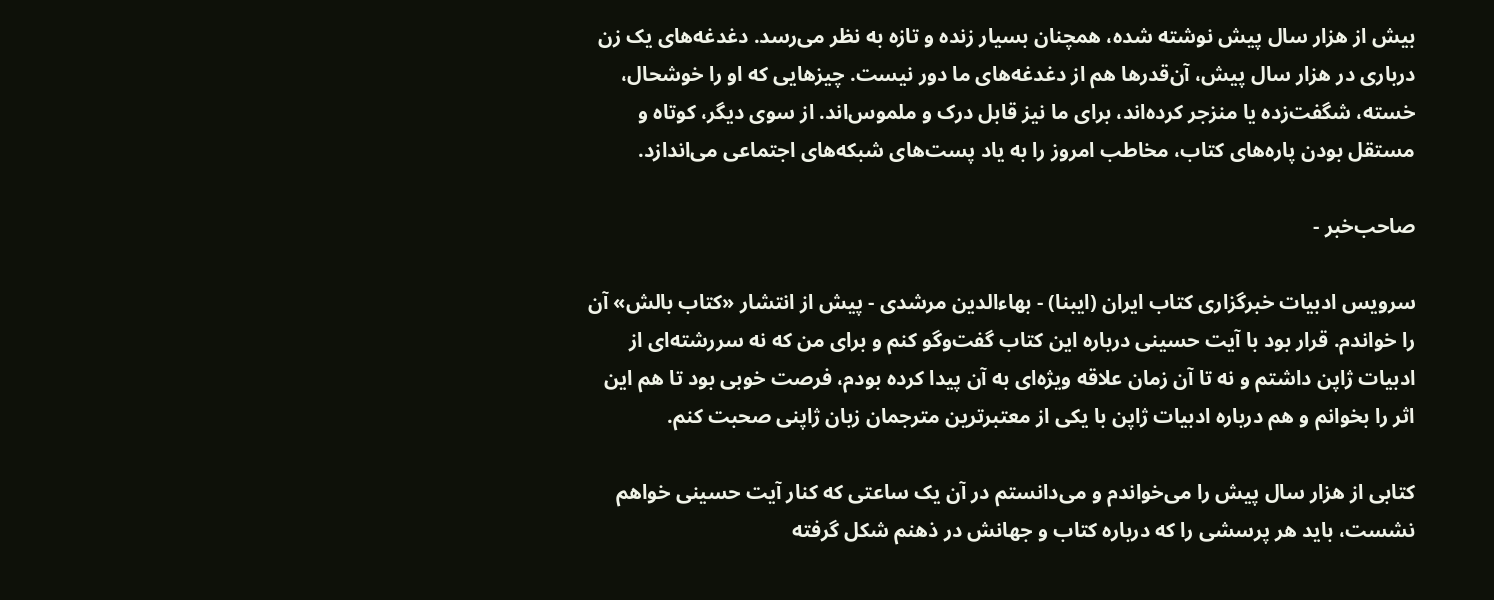بیش از هزار سال پیش نوشته شده، همچنان بسیار زنده و تازه به نظر می‌رسد. دغدغه‌های یک زن درباری در هزار سال پیش، آن‌قدرها هم از دغدغه‌های ما دور نیست. چیزهایی که او را خوشحال، خسته، شگفت‌زده یا منزجر کرده‌اند، برای ما نیز قابل درک و ملموس‌اند. از سوی دیگر، کوتاه و مستقل بودن پاره‌های کتاب، مخاطب امروز را به یاد پست‌های شبکه‌های اجتماعی می‌اندازد.

صاحب‌خبر -

سرویس ادبیات خبرگزاری کتاب ایران (ایبنا) - بهاءالدین مرشدی - پیش از انتشار «کتاب بالش» آن را خواندم. قرار بود با آیت حسینی درباره این کتاب گفت‌وگو کنم و برای من که نه سررشته‌ای از ادبیات ژاپن داشتم و نه تا آن زمان علاقه ویژه‌ای به آن پیدا کرده بودم، فرصت خوبی بود تا هم این اثر را بخوانم و هم درباره ادبیات ژاپن با یکی از معتبرترین مترجمان زبان ژاپنی صحبت کنم.

کتابی از هزار سال پیش را می‌خواندم و می‌دانستم در آن یک ساعتی که کنار آیت حسینی خواهم نشست، باید هر پرسشی را که درباره کتاب و جهانش در ذهنم شکل گرفته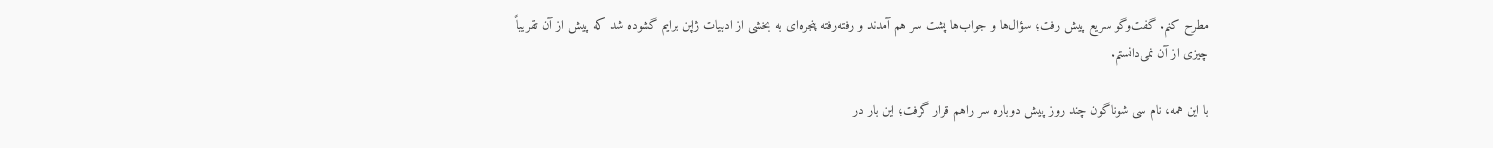مطرح کنم. گفت‌وگو سریع پیش رفت؛ سؤال‌ها و جواب‌ها پشت سر هم آمدند و رفته‌رفته پنجره‌ای به بخشی از ادبیات ژاپن برایم گشوده شد که پیش از آن تقریباً چیزی از آن نمی‌دانستم.

با این همه، نام سی شوناگون چند روز پیش دوباره سر راهم قرار گرفت؛ این بار در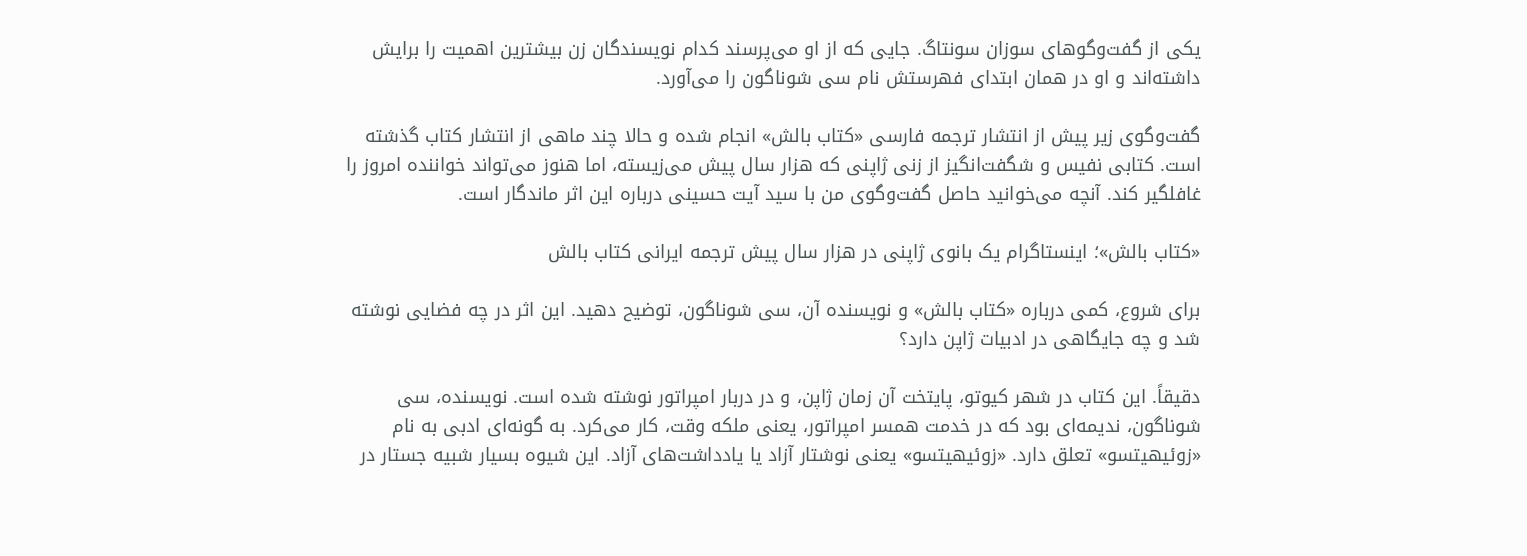یکی از گفت‌وگوهای سوزان سونتاگ. جایی که از او می‌پرسند کدام نویسندگان زن بیشترین اهمیت را برایش داشته‌اند و او در همان ابتدای فهرستش نام سی شوناگون را می‌آورد.

گفت‌وگوی زیر پیش از انتشار ترجمه فارسی «کتاب بالش» انجام شده و حالا چند ماهی از انتشار کتاب گذشته است. کتابی نفیس و شگفت‌انگیز از زنی ژاپنی که هزار سال پیش می‌زیسته، اما هنوز می‌تواند خواننده امروز را غافلگیر کند. آنچه می‌خوانید حاصل گفت‌وگوی من با سید آیت حسینی درباره این اثر ماندگار است.

«کتاب بالش»؛ اینستاگرام یک بانوی ژاپنی در هزار سال پیش ترجمه ایرانی کتاب بالش

برای شروع، کمی درباره «کتاب بالش» و نویسنده آن، سی شوناگون، توضیح دهید. این اثر در چه فضایی نوشته شد و چه جایگاهی در ادبیات ژاپن دارد؟

دقیقاً. این کتاب در شهر کیوتو، پایتخت آن زمان ژاپن، و در دربار امپراتور نوشته شده است. نویسنده، سی شوناگون، ندیمه‌ای بود که در خدمت همسر امپراتور، یعنی ملکه وقت، کار می‌کرد. به گونه‌ای ادبی به نام «زوئیهیتسو» تعلق دارد. «زوئیهیتسو» یعنی نوشتار آزاد یا یادداشت‌های آزاد. این شیوه بسیار شبیه جستار در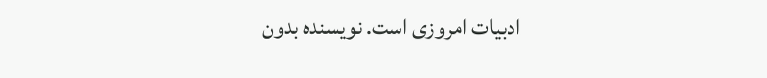ادبیات امروزی است. نویسنده بدون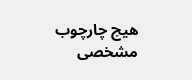هیچ چارچوب مشخصی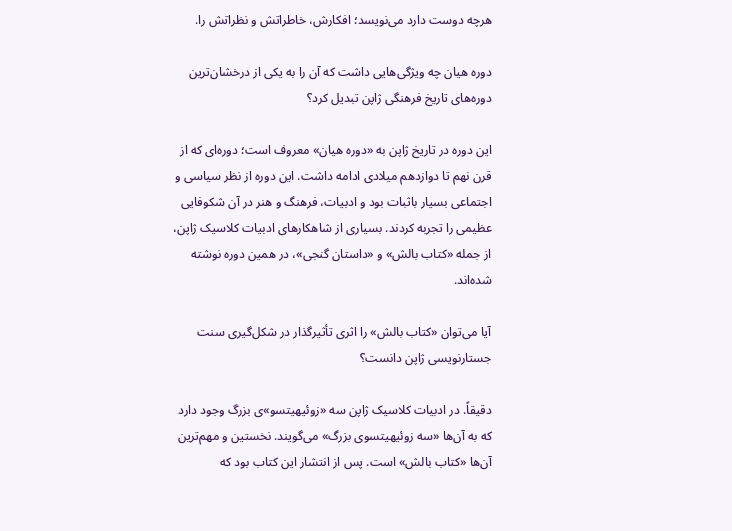هرچه دوست دارد می‌نویسد؛ افکارش، خاطراتش و نظراتش را.

دوره هیان چه ویژگی‌هایی داشت که آن را به یکی از درخشان‌ترین دوره‌های تاریخ فرهنگی ژاپن تبدیل کرد؟

این دوره در تاریخ ژاپن به «دوره هیان» معروف است؛ دوره‌ای که از قرن نهم تا دوازدهم میلادی ادامه داشت. این دوره از نظر سیاسی و اجتماعی بسیار باثبات بود و ادبیات، فرهنگ و هنر در آن شکوفایی عظیمی را تجربه کردند. بسیاری از شاهکارهای ادبیات کلاسیک ژاپن، از جمله «کتاب بالش» و «داستان گنجی»، در همین دوره نوشته شده‌اند.

آیا می‌توان «کتاب بالش» را اثری تأثیرگذار در شکل‌گیری سنت جستارنویسی ژاپن دانست؟

دقیقاً. در ادبیات کلاسیک ژاپن سه «زوئیهیتسو»ی بزرگ وجود دارد که به آن‌ها «سه زوئیهیتسوی بزرگ» می‌گویند. نخستین و مهم‌ترین آن‌ها «کتاب بالش» است. پس از انتشار این کتاب بود که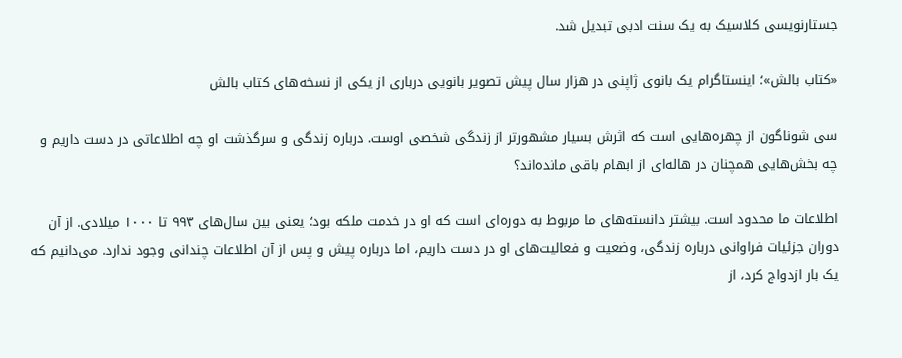جستارنویسی کلاسیک به یک سنت ادبی تبدیل شد.

«کتاب بالش»؛ اینستاگرام یک بانوی ژاپنی در هزار سال پیش تصویر بانویی درباری از یکی از نسخه‌های کتاب بالش

سی شوناگون از چهره‌هایی است که اثرش بسیار مشهورتر از زندگی شخصی اوست. درباره زندگی و سرگذشت او چه اطلاعاتی در دست داریم و چه بخش‌هایی همچنان در هاله‌ای از ابهام باقی مانده‌اند؟

اطلاعات ما محدود است. بیشتر دانسته‌های ما مربوط به دوره‌ای است که او در خدمت ملکه بود؛ یعنی بین سال‌های ۹۹۳ تا ۱۰۰۰ میلادی. از آن دوران جزئیات فراوانی درباره زندگی، وضعیت و فعالیت‌های او در دست داریم، اما درباره پیش و پس از آن اطلاعات چندانی وجود ندارد. می‌دانیم که یک بار ازدواج کرد، از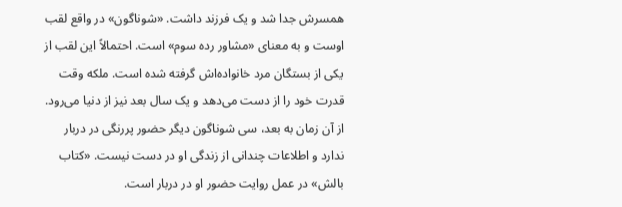همسرش جدا شد و یک فرزند داشت. «شوناگون» در واقع لقب اوست و به معنای «مشاور رده سوم» است. احتمالاً این لقب از یکی از بستگان مرد خانواده‌اش گرفته شده است. ملکه وقت قدرت خود را از دست می‌دهد و یک سال بعد نیز از دنیا می‌رود. از آن زمان به بعد، سی شوناگون دیگر حضور پررنگی در دربار ندارد و اطلاعات چندانی از زندگی او در دست نیست. «کتاب بالش» در عمل روایت حضور او در دربار است.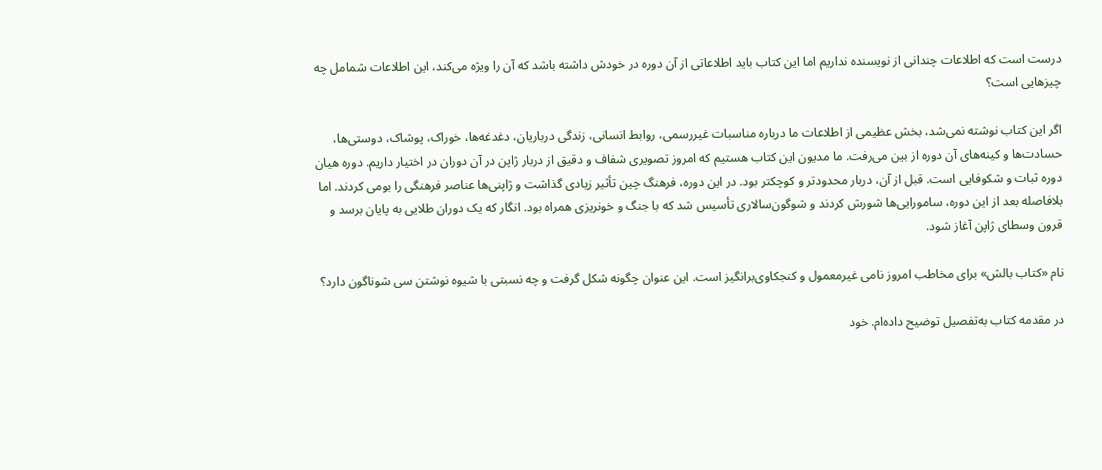درست است که اطلاعات چندانی از نویسنده نداریم اما این کتاب باید اطلاعاتی از آن دوره در خودش داشته باشد که آن را ویژه می‌کند، این اطلاعات شمامل چه چیزهایی است؟

اگر این کتاب نوشته نمی‌شد، بخش عظیمی از اطلاعات ما درباره مناسبات غیررسمی، روابط انسانی، زندگی درباریان، دغدغه‌ها، خوراک، پوشاک، دوستی‌ها، حسادت‌ها و کینه‌های آن دوره از بین می‌رفت. ما مدیون این کتاب هستیم که امروز تصویری شفاف و دقیق از دربار ژاپن در آن دوران در اختیار داریم. دوره هیان دوره ثبات و شکوفایی است. قبل از آن، دربار محدودتر و کوچکتر بود. در این دوره، فرهنگ چین تأثیر زیادی گذاشت و ژاپنی‌ها عناصر فرهنگی را بومی کردند. اما بلافاصله بعد از این دوره، سامورایی‌ها شورش کردند و شوگون‌سالاری تأسیس شد که با جنگ و خونریزی همراه بود. انگار که یک دوران طلایی به پایان برسد و قرون وسطای ژاپن آغاز شود.

نام «کتاب بالش» برای مخاطب امروز نامی غیرمعمول و کنجکاوی‌برانگیز است. این عنوان چگونه شکل گرفت و چه نسبتی با شیوه نوشتن سی شوناگون دارد؟

در مقدمه کتاب به‌تفصیل توضیح داده‌ام. خود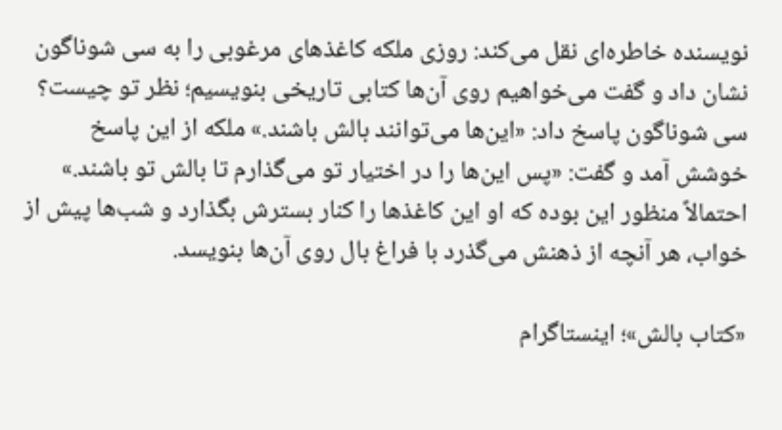نویسنده خاطره‌ای نقل می‌کند: روزی ملکه کاغذهای مرغوبی را به سی شوناگون نشان داد و گفت می‌خواهیم روی آن‌ها کتابی تاریخی بنویسیم؛ نظر تو چیست؟ سی شوناگون پاسخ داد: «این‌ها می‌توانند بالش باشند.» ملکه از این پاسخ خوشش آمد و گفت: «پس این‌ها را در اختیار تو می‌گذارم تا بالش تو باشند.» احتمالاً منظور این بوده که او این کاغذها را کنار بسترش بگذارد و شب‌ها پیش از خواب، هر آنچه از ذهنش می‌گذرد با فراغ بال روی آن‌ها بنویسد.

«کتاب بالش»؛ اینستاگرام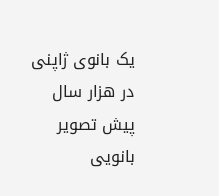یک بانوی ژاپنی در هزار سال پیش تصویر بانویی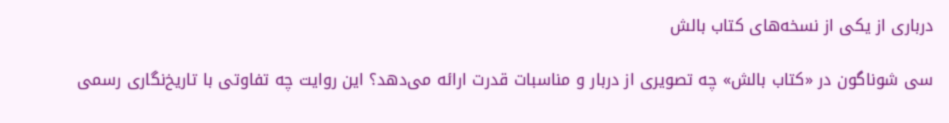درباری از یکی از نسخه‌های کتاب بالش

سی شوناگون در «کتاب بالش» چه تصویری از دربار و مناسبات قدرت ارائه می‌دهد؟ این روایت چه تفاوتی با تاریخ‌نگاری رسمی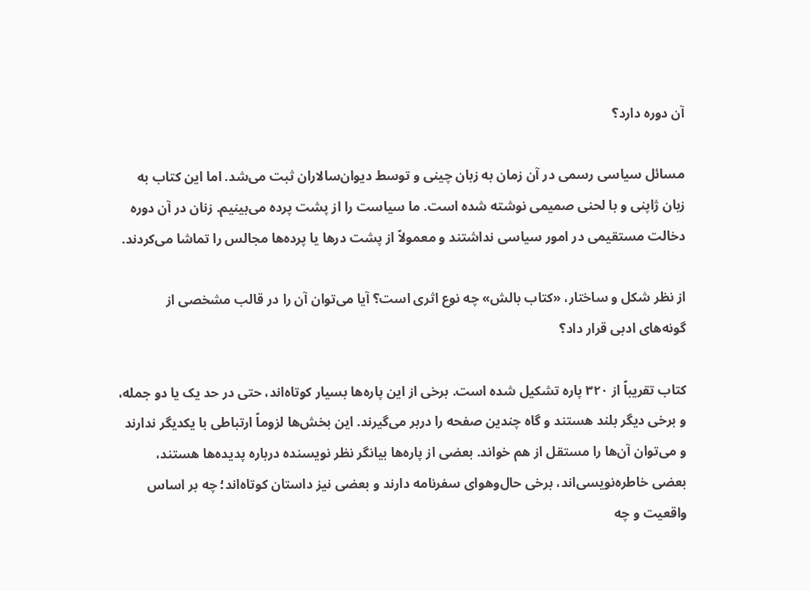آن دوره دارد؟

مسائل سیاسی رسمی در آن زمان به زبان چینی و توسط دیوان‌سالاران ثبت می‌شد. اما این کتاب به زبان ژاپنی و با لحنی صمیمی نوشته شده است. ما سیاست را از پشت پرده می‌بینیم. زنان در آن دوره دخالت مستقیمی در امور سیاسی نداشتند و معمولاً از پشت درها یا پرده‌ها مجالس را تماشا می‌کردند.

از نظر شکل و ساختار، «کتاب بالش» چه نوع اثری است؟ آیا می‌توان آن را در قالب مشخصی از گونه‌های ادبی قرار داد؟

کتاب تقریباً از ۳۲۰ پاره تشکیل شده است. برخی از این پاره‌ها بسیار کوتاه‌اند، حتی در حد یک یا دو جمله، و برخی دیگر بلند هستند و گاه چندین صفحه را دربر می‌گیرند. این بخش‌ها لزوماً ارتباطی با یکدیگر ندارند و می‌توان آن‌ها را مستقل از هم خواند. بعضی از پاره‌ها بیانگر نظر نویسنده درباره پدیده‌ها هستند، بعضی خاطره‌نویسی‌اند، برخی حال‌وهوای سفرنامه دارند و بعضی نیز داستان کوتاه‌اند؛ چه بر اساس واقعیت و چه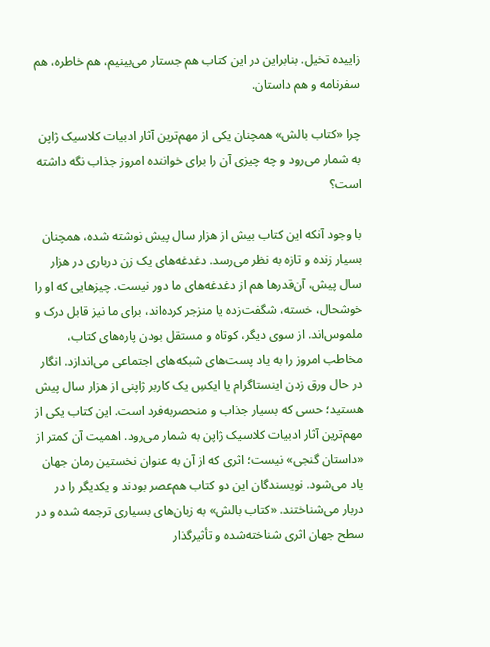زاییده تخیل. بنابراین در این کتاب هم جستار می‌بینیم، هم خاطره، هم سفرنامه و هم داستان.

چرا «کتاب بالش» همچنان یکی از مهم‌ترین آثار ادبیات کلاسیک ژاپن به شمار می‌رود و چه چیزی آن را برای خواننده امروز جذاب نگه داشته است؟

با وجود آنکه این کتاب بیش از هزار سال پیش نوشته شده، همچنان بسیار زنده و تازه به نظر می‌رسد. دغدغه‌های یک زن درباری در هزار سال پیش، آن‌قدرها هم از دغدغه‌های ما دور نیست. چیزهایی که او را خوشحال، خسته، شگفت‌زده یا منزجر کرده‌اند، برای ما نیز قابل درک و ملموس‌اند. از سوی دیگر، کوتاه و مستقل بودن پاره‌های کتاب، مخاطب امروز را به یاد پست‌های شبکه‌های اجتماعی می‌اندازد. انگار در حال ورق زدن اینستاگرام یا ایکسِ یک کاربر ژاپنی از هزار سال پیش هستید؛ حسی که بسیار جذاب و منحصربه‌فرد است. این کتاب یکی از مهم‌ترین آثار ادبیات کلاسیک ژاپن به شمار می‌رود. اهمیت آن کمتر از «داستان گنجی» نیست؛ اثری که از آن به عنوان نخستین رمان جهان یاد می‌شود. نویسندگان این دو کتاب هم‌عصر بودند و یکدیگر را در دربار می‌شناختند. «کتاب بالش» به زبان‌های بسیاری ترجمه شده و در سطح جهان اثری شناخته‌شده و تأثیرگذار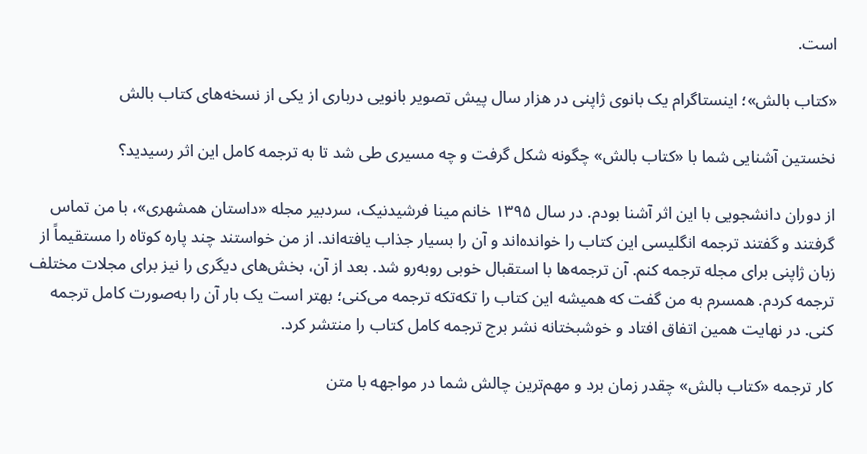است.

«کتاب بالش»؛ اینستاگرام یک بانوی ژاپنی در هزار سال پیش تصویر بانویی درباری از یکی از نسخه‌های کتاب بالش

نخستین آشنایی شما با «کتاب بالش» چگونه شکل گرفت و چه مسیری طی شد تا به ترجمه کامل این اثر رسیدید؟

از دوران دانشجویی با این اثر آشنا بودم. در سال ۱۳۹۵ خانم مینا فرشیدنیک، سردبیر مجله «داستان همشهری»، با من تماس گرفتند و گفتند ترجمه انگلیسی این کتاب را خوانده‌اند و آن را بسیار جذاب یافته‌اند. از من خواستند چند پاره کوتاه را مستقیماً از زبان ژاپنی برای مجله ترجمه کنم. آن ترجمه‌ها با استقبال خوبی روبه‌رو شد. بعد از آن، بخش‌های دیگری را نیز برای مجلات مختلف ترجمه کردم. همسرم به من گفت که همیشه این کتاب را تکه‌تکه ترجمه می‌کنی؛ بهتر است یک بار آن را به‌صورت کامل ترجمه کنی. در نهایت همین اتفاق افتاد و خوشبختانه نشر برج ترجمه کامل کتاب را منتشر کرد.

کار ترجمه «کتاب بالش» چقدر زمان برد و مهم‌ترین چالش شما در مواجهه با متن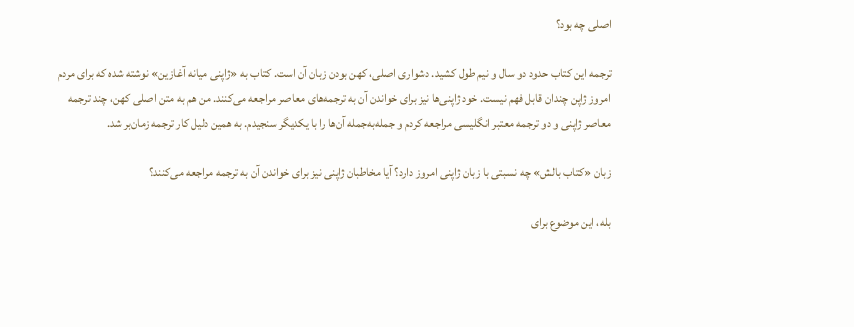اصلی چه بود؟

ترجمه این کتاب حدود دو سال و نیم طول کشید. دشواری اصلی، کهن بودن زبان آن است. کتاب به «ژاپنی میانه آغازین» نوشته شده که برای مردم امروز ژاپن چندان قابل فهم نیست. خود ژاپنی‌ها نیز برای خواندن آن به ترجمه‌های معاصر مراجعه می‌کنند. من هم به متن اصلی کهن، چند ترجمه معاصر ژاپنی و دو ترجمه معتبر انگلیسی مراجعه کردم و جمله‌به‌جمله آن‌ها را با یکدیگر سنجیدم. به همین دلیل کار ترجمه زمان‌بر شد.

زبان «کتاب بالش» چه نسبتی با زبان ژاپنی امروز دارد؟ آیا مخاطبان ژاپنی نیز برای خواندن آن به ترجمه مراجعه می‌کنند؟

بله، این موضوع برای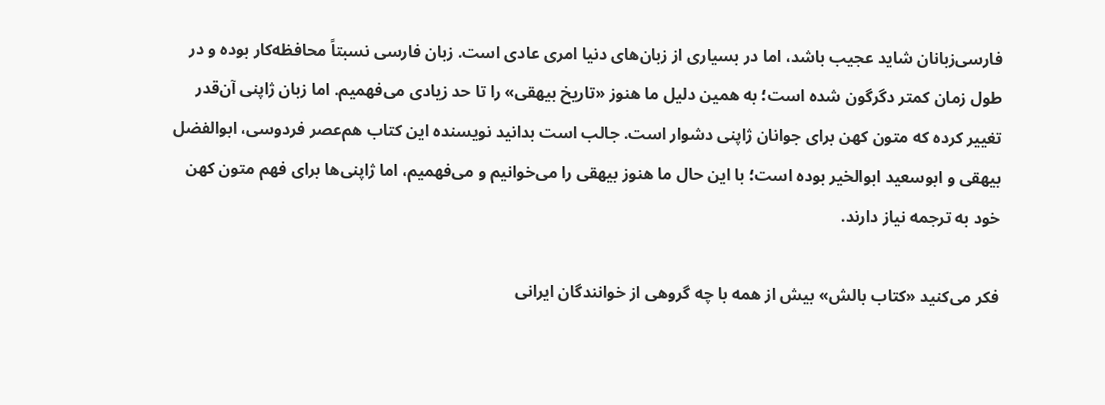فارسی‌زبانان شاید عجیب باشد، اما در بسیاری از زبان‌های دنیا امری عادی است. زبان فارسی نسبتاً محافظه‌کار بوده و در طول زمان کمتر دگرگون شده است؛ به همین دلیل ما هنوز «تاریخ بیهقی» را تا حد زیادی می‌فهمیم. اما زبان ژاپنی آن‌قدر تغییر کرده که متون کهن برای جوانان ژاپنی دشوار است. جالب است بدانید نویسنده این کتاب هم‌عصر فردوسی، ابوالفضل بیهقی و ابوسعید ابوالخیر بوده است؛ با این حال ما هنوز بیهقی را می‌خوانیم و می‌فهمیم، اما ژاپنی‌ها برای فهم متون کهن خود به ترجمه نیاز دارند.

فکر می‌کنید «کتاب بالش» بیش از همه با چه گروهی از خوانندگان ایرانی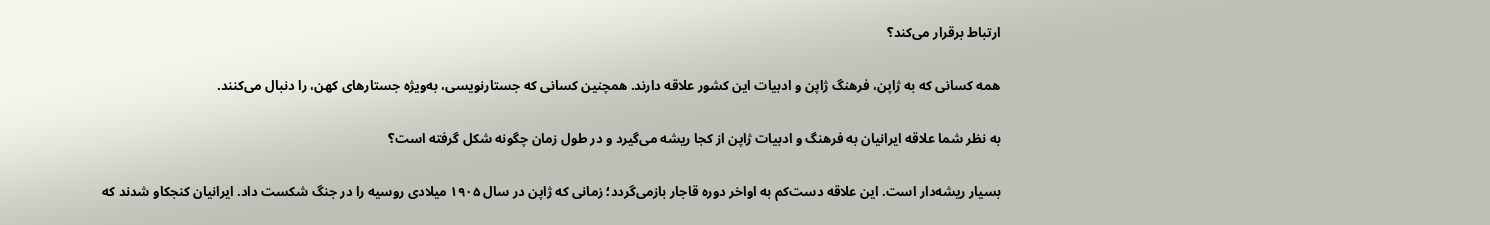ارتباط برقرار می‌کند؟

همه کسانی که به ژاپن، فرهنگ ژاپن و ادبیات این کشور علاقه دارند. همچنین کسانی که جستارنویسی، به‌ویژه جستارهای کهن، را دنبال می‌کنند.

به نظر شما علاقه ایرانیان به فرهنگ و ادبیات ژاپن از کجا ریشه می‌گیرد و در طول زمان چگونه شکل گرفته است؟

بسیار ریشه‌دار است. این علاقه دست‌کم به اواخر دوره قاجار بازمی‌گردد؛ زمانی که ژاپن در سال ۱۹۰۵ میلادی روسیه را در جنگ شکست داد. ایرانیان کنجکاو شدند که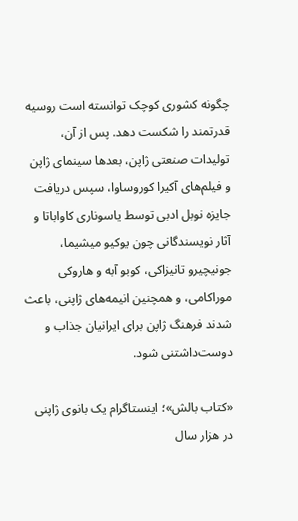چگونه کشوری کوچک توانسته است روسیه قدرتمند را شکست دهد. پس از آن، تولیدات صنعتی ژاپن، بعدها سینمای ژاپن و فیلم‌های آکیرا کوروساوا، سپس دریافت جایزه نوبل ادبی توسط یاسوناری کاواباتا و آثار نویسندگانی چون یوکیو میشیما، جونیچیرو تانیزاکی، کوبو آبه و هاروکی موراکامی، و همچنین انیمه‌های ژاپنی، باعث شدند فرهنگ ژاپن برای ایرانیان جذاب و دوست‌داشتنی شود.

«کتاب بالش»؛ اینستاگرام یک بانوی ژاپنی در هزار سال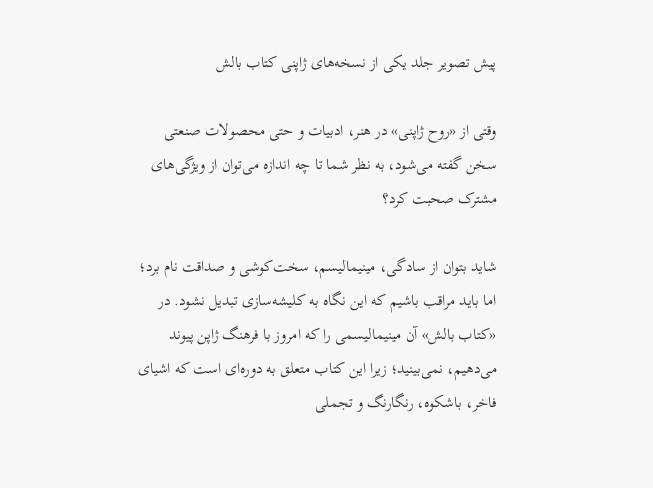پیش تصویر جلد یکی از نسخه‌های ژاپنی کتاب بالش

وقتی از «روح ژاپنی» در هنر، ادبیات و حتی محصولات صنعتی سخن گفته می‌شود، به نظر شما تا چه اندازه می‌توان از ویژگی‌های مشترک صحبت کرد؟

شاید بتوان از سادگی، مینیمالیسم، سخت‌کوشی و صداقت نام برد؛ اما باید مراقب باشیم که این نگاه به کلیشه‌سازی تبدیل نشود. در «کتاب بالش» آن مینیمالیسمی را که امروز با فرهنگ ژاپن پیوند می‌دهیم، نمی‌بینید؛ زیرا این کتاب متعلق به دوره‌ای است که اشیای فاخر، باشکوه، رنگارنگ و تجملی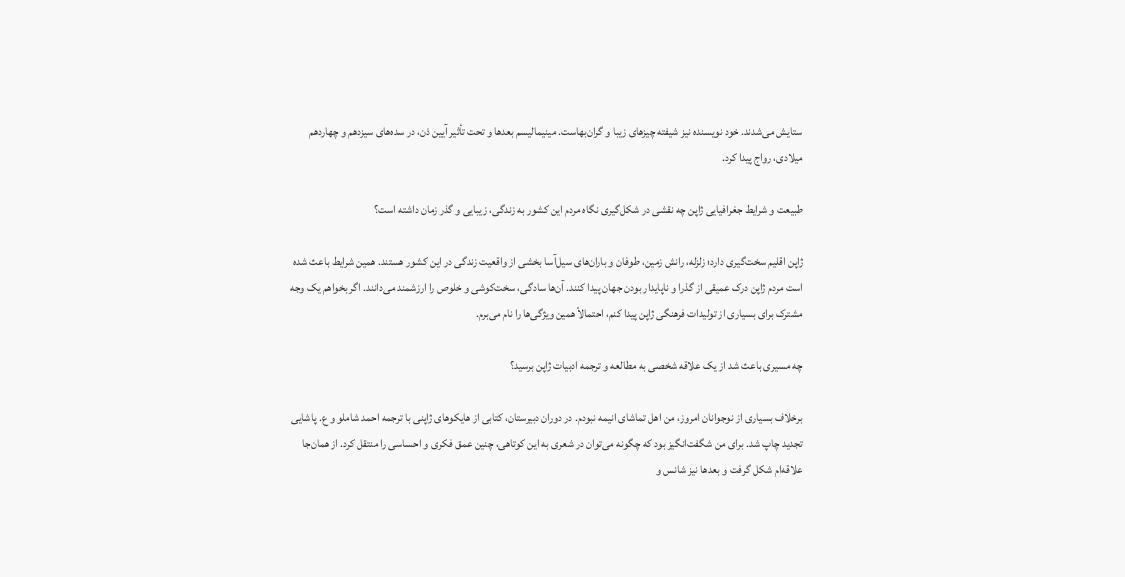ستایش می‌شدند. خود نویسنده نیز شیفته چیزهای زیبا و گران‌بهاست. مینیمالیسم بعدها و تحت تأثیر آیین ذن، در سده‌های سیزدهم و چهاردهم میلادی، رواج پیدا کرد.

طبیعت و شرایط جغرافیایی ژاپن چه نقشی در شکل‌گیری نگاه مردم این کشور به زندگی، زیبایی و گذر زمان داشته است؟

ژاپن اقلیم سخت‌گیری دارد؛ زلزله، رانش زمین، طوفان و باران‌های سیل‌آسا بخشی از واقعیت زندگی در این کشور هستند. همین شرایط باعث شده است مردم ژاپن درک عمیقی از گذرا و ناپایدار بودن جهان پیدا کنند. آن‌ها سادگی، سخت‌کوشی و خلوص را ارزشمند می‌دانند. اگر بخواهم یک وجه مشترک برای بسیاری از تولیدات فرهنگی ژاپن پیدا کنم، احتمالاً همین ویژگی‌ها را نام می‌برم.

چه مسیری باعث شد از یک علاقه شخصی به مطالعه و ترجمه ادبیات ژاپن برسید؟

برخلاف بسیاری از نوجوانان امروز، من اهل تماشای انیمه نبودم. در دوران دبیرستان، کتابی از هایکوهای ژاپنی با ترجمه احمد شاملو و ع. پاشایی تجدید چاپ شد. برای من شگفت‌انگیز بود که چگونه می‌توان در شعری به این کوتاهی، چنین عمق فکری و احساسی را منتقل کرد. از همان‌جا علاقه‌ام شکل گرفت و بعدها نیز شانس و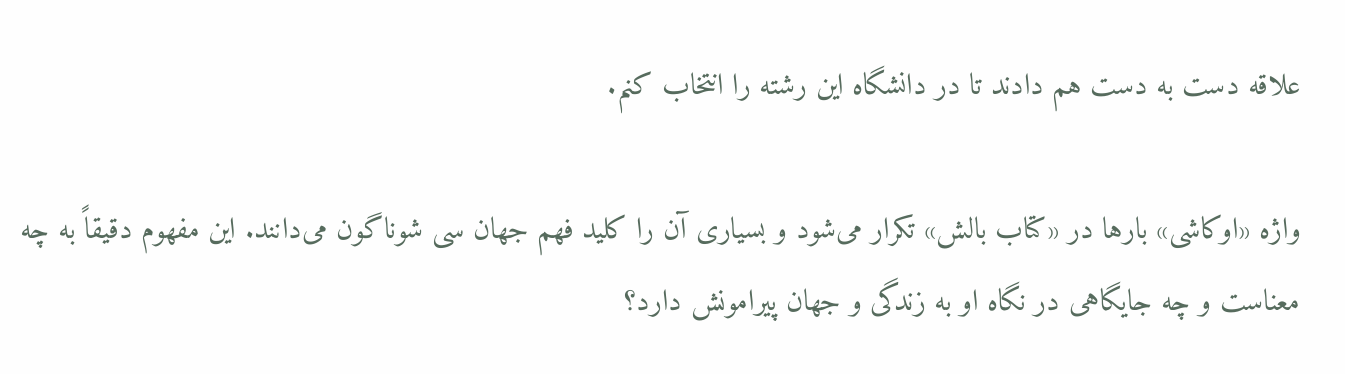علاقه دست به دست هم دادند تا در دانشگاه این رشته را انتخاب کنم.

واژه «اوکاشی» بارها در «کتاب بالش» تکرار می‌شود و بسیاری آن را کلید فهم جهان سی شوناگون می‌دانند. این مفهوم دقیقاً به چه معناست و چه جایگاهی در نگاه او به زندگی و جهان پیرامونش دارد؟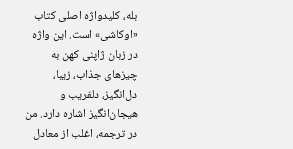بله، کلیدواژه اصلی کتاب «اوکاشی» است. این واژه در زبان ژاپنی کهن به چیزهای جذاب، زیبا، دل‌انگیز، دلفریب و هیجان‌انگیز اشاره دارد. من در ترجمه، اغلب از معادل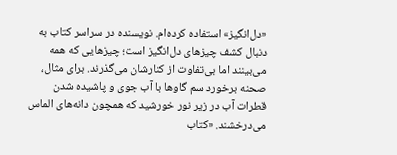«دل‌انگیز» استفاده کرده‌ام. نویسنده در سراسر کتاب به دنبال کشف چیزهای دل‌انگیز است؛ چیزهایی که همه می‌بینند اما بی‌تفاوت از کنارشان می‌گذرند. برای مثال، صحنه برخورد سم گاوها با آب جوی و پاشیده شدن قطرات آب در زیر نور خورشید که همچون دانه‌های الماس می‌درخشند. «کتاب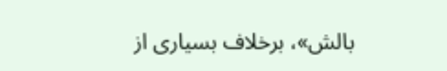بالش»، برخلاف بسیاری از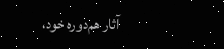آثار هم‌دوره خود،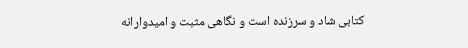کتابی شاد و سرزنده است و نگاهی مثبت و امیدوارانه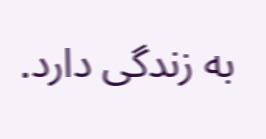به زندگی دارد.